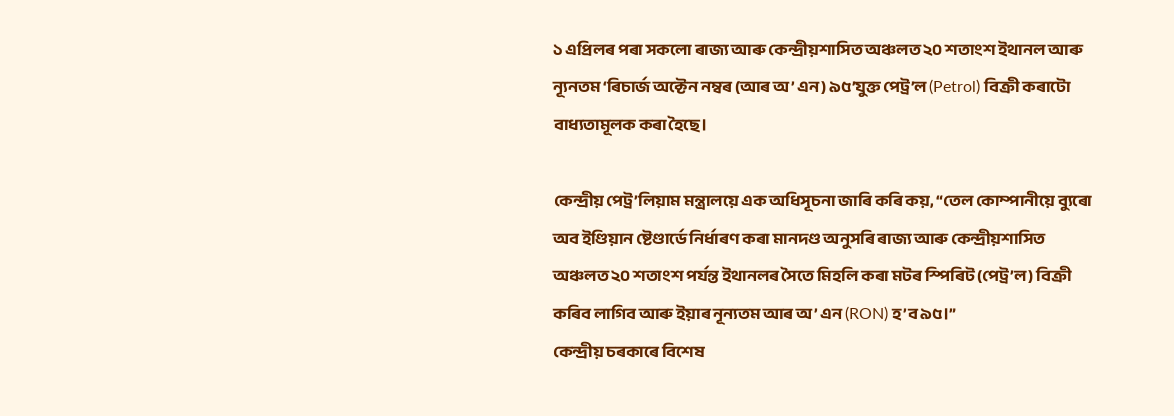১ এপ্ৰিলৰ পৰা সকলো ৰাজ্য আৰু কেন্দ্ৰীয়শাসিত অঞ্চলত ২০ শতাংশ ইথানল আৰু ন্যূনতম ‘ৰিচাৰ্জ অক্টেন নম্বৰ (আৰ অ’ এন) ৯৫’যুক্ত পেট্ৰ’ল (Petrol) বিক্ৰী কৰাটো বাধ্যতামূলক কৰা হৈছে।

কেন্দ্ৰীয় পেট্ৰ’লিয়াম মন্ত্ৰালয়ে এক অধিসূচনা জাৰি কৰি কয়, “তেল কোম্পানীয়ে ব্যুৰো অব ইণ্ডিয়ান ষ্টেণ্ডাৰ্ডে নিৰ্ধাৰণ কৰা মানদণ্ড অনুসৰি ৰাজ্য আৰু কেন্দ্ৰীয়শাসিত অঞ্চলত ২০ শতাংশ পৰ্যন্ত ইথানলৰ সৈতে মিহলি কৰা মটৰ স্পিৰিট (পেট্ৰ’ল) বিক্ৰী কৰিব লাগিব আৰু ইয়াৰ নূন্যতম আৰ অ’ এন (RON) হ’ব ৯৫।”
কেন্দ্ৰীয় চৰকাৰে বিশেষ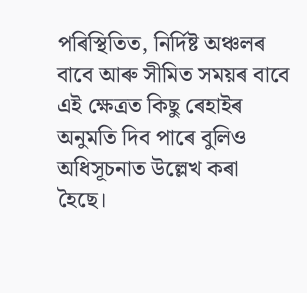পৰিস্থিতিত, নিৰ্দিষ্ট অঞ্চলৰ বাবে আৰু সীমিত সময়ৰ বাবে এই ক্ষেত্ৰত কিছু ৰেহাইৰ অনুমতি দিব পাৰে বুলিও অধিসূচনাত উল্লেখ কৰা হৈছে।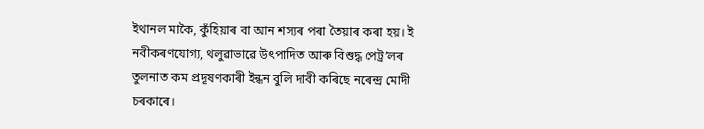ইথানল মাকৈ, কুঁহিয়াৰ বা আন শস্যৰ পৰা তৈয়াৰ কৰা হয়। ই নবীকৰণযোগ্য, থলুৱাভাৱে উৎপাদিত আৰু বিশুদ্ধ পেট্ৰ’লৰ তুলনাত কম প্ৰদূষণকাৰী ইন্ধন বুলি দাবী কৰিছে নৰেন্দ্ৰ মোদী চৰকাৰে।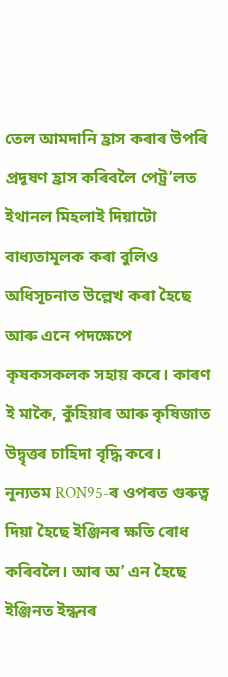তেল আমদানি হ্ৰাস কৰাৰ উপৰি প্ৰদূষণ হ্ৰাস কৰিবলৈ পেট্ৰ’লত ইথানল মিহলাই দিয়াটো বাধ্যতামূলক কৰা বুলিও অধিসূচনাত উল্লেখ কৰা হৈছে আৰু এনে পদক্ষেপে কৃষকসকলক সহায় কৰে। কাৰণ ই মাকৈ, কুঁহিয়াৰ আৰু কৃষিজাত উদ্বৃত্তৰ চাহিদা বৃদ্ধি কৰে।
নূন্যতম RON95-ৰ ওপৰত গুৰুত্ব দিয়া হৈছে ইঞ্জিনৰ ক্ষতি ৰোধ কৰিবলৈ। আৰ অ’ এন হৈছে ইঞ্জিনত ইন্ধনৰ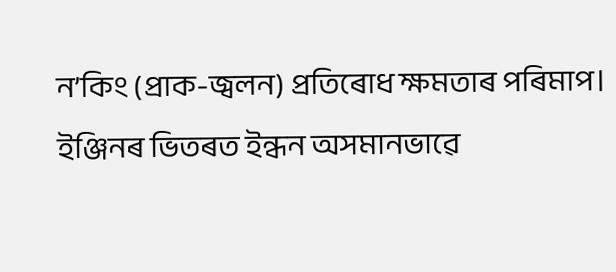ন’কিং (প্ৰাক-জ্বলন) প্ৰতিৰোধ ক্ষমতাৰ পৰিমাপ। ইঞ্জিনৰ ভিতৰত ইন্ধন অসমানভাৱে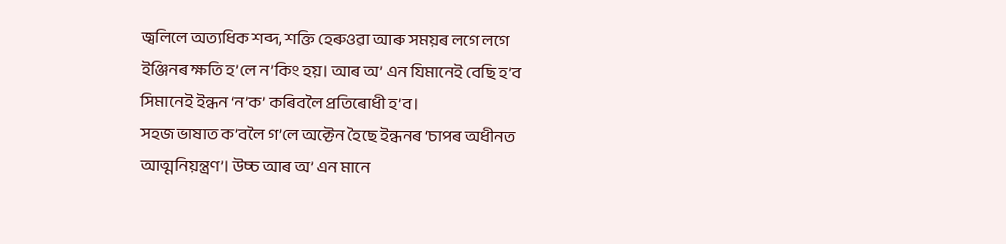জ্বলিলে অত্যধিক শব্দ, শক্তি হেৰুওৱা আৰু সময়ৰ লগে লগে ইঞ্জিনৰ ক্ষতি হ’লে ন’কিং হয়। আৰ অ’ এন যিমানেই বেছি হ’ব সিমানেই ইন্ধন ‘ন’ক’ কৰিবলৈ প্ৰতিৰোধী হ’ব।
সহজ ভাষাত ক’বলৈ গ’লে অক্টেন হৈছে ইন্ধনৰ ‘চাপৰ অধীনত আত্মনিয়ন্ত্ৰণ’। উচ্চ আৰ অ’ এন মানে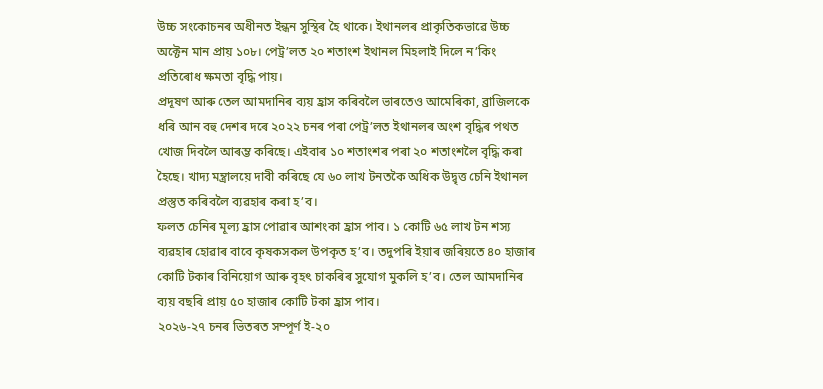উচ্চ সংকোচনৰ অধীনত ইন্ধন সুস্থিৰ হৈ থাকে। ইথানলৰ প্ৰাকৃতিকভাৱে উচ্চ অক্টেন মান প্ৰায় ১০৮। পেট্ৰ’লত ২০ শতাংশ ইথানল মিহলাই দিলে ন’কিং প্ৰতিৰোধ ক্ষমতা বৃদ্ধি পায়।
প্ৰদূষণ আৰু তেল আমদানিৰ ব্যয় হ্ৰাস কৰিবলৈ ভাৰতেও আমেৰিকা, ব্ৰাজিলকে ধৰি আন বহু দেশৰ দৰে ২০২২ চনৰ পৰা পেট্ৰ’লত ইথানলৰ অংশ বৃদ্ধিৰ পথত খোজ দিবলৈ আৰম্ভ কৰিছে। এইবাৰ ১০ শতাংশৰ পৰা ২০ শতাংশলৈ বৃদ্ধি কৰা হৈছে। খাদ্য মন্ত্ৰালয়ে দাবী কৰিছে যে ৬০ লাখ টনতকৈ অধিক উদ্বৃত্ত চেনি ইথানল প্ৰস্তুত কৰিবলৈ ব্যৱহাৰ কৰা হ’ব।
ফলত চেনিৰ মূল্য হ্ৰাস পোৱাৰ আশংকা হ্ৰাস পাব। ১ কোটি ৬৫ লাখ টন শস্য ব্যৱহাৰ হোৱাৰ বাবে কৃষকসকল উপকৃত হ’ব। তদুপৰি ইয়াৰ জৰিয়তে ৪০ হাজাৰ কোটি টকাৰ বিনিয়োগ আৰু বৃহৎ চাকৰিৰ সুযোগ মুকলি হ’ব। তেল আমদানিৰ ব্যয় বছৰি প্ৰায় ৫০ হাজাৰ কোটি টকা হ্ৰাস পাব।
২০২৬-২৭ চনৰ ভিতৰত সম্পূৰ্ণ ই-২০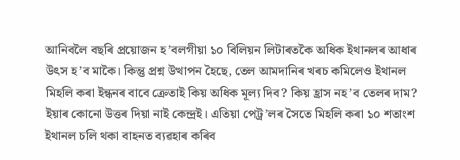আনিবলৈ বছৰি প্ৰয়োজন হ’বলগীয়া ১০ বিলিয়ন লিটাৰতকৈ অধিক ইথানলৰ আধাৰ উৎস হ’ব মাকৈ। কিন্তু প্ৰশ্ন উত্থাপন হৈছে, তেল আমদানিৰ খৰচ কমিলেও ইথানল মিহলি কৰা ইন্ধনৰ বাবে ক্ৰেতাই কিয় অধিক মূল্য দিব? কিয় হ্ৰাস নহ’ব তেলৰ দাম? ইয়াৰ কোনো উত্তৰ দিয়া নাই কেন্দ্ৰই। এতিয়া পেট্ৰ’লৰ সৈতে মিহলি কৰা ১০ শতাংশ ইথানল চলি থকা বাহনত ব্যৱহাৰ কৰিব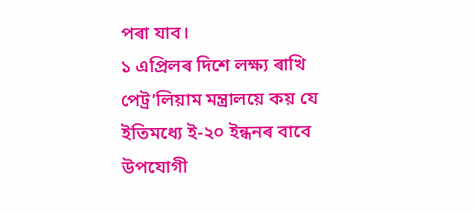পৰা যাব।
১ এপ্ৰিলৰ দিশে লক্ষ্য ৰাখি পেট্ৰ’লিয়াম মন্ত্ৰালয়ে কয় যে ইতিমধ্যে ই-২০ ইন্ধনৰ বাবে উপযোগী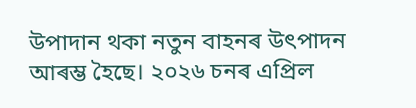উপাদান থকা নতুন বাহনৰ উৎপাদন আৰম্ভ হৈছে। ২০২৬ চনৰ এপ্ৰিল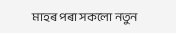মাহৰ পৰা সকলো নতুন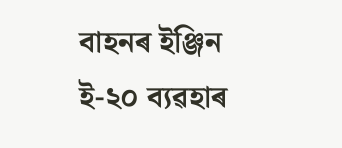বাহনৰ ইঞ্জিন ই-২০ ব্যৱহাৰ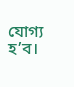যোগ্য হ’ব।